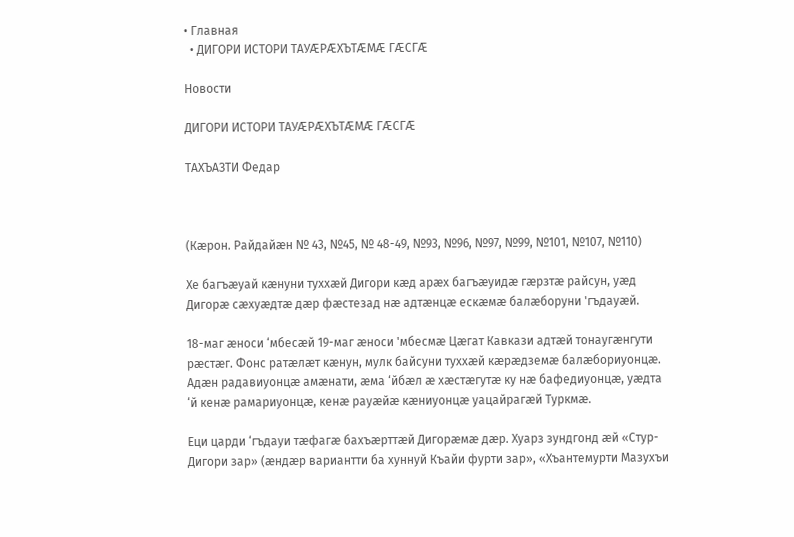• Главная
  • ДИГОРИ ИСТОРИ ТАУӔРӔХЪТӔМӔ ГӔСГӔ

Новости

ДИГОРИ ИСТОРИ ТАУӔРӔХЪТӔМӔ ГӔСГӔ

ТАХЪАЗТИ Федар



(Кæрон. Райдайæн № 43, №45, № 48-49, №93, №96, №97, №99, №101, №107, №110)

Хе багъӕуай кӕнуни туххӕй Дигори кӕд арӕх багъӕуидӕ гæрзтӕ райсун, уӕд Дигорӕ сӕхуӕдтӕ дӕр фӕстезад нӕ адтӕнцӕ ескӕмӕ балӕборуни 'гъдауӕй.

18-маг ӕноси ‘мбесӕй 19-маг ӕноси 'мбесмӕ Цӕгат Кавкази адтæй тонаугӕнгути рӕстӕг. Фонс ратӕлӕт кӕнун, мулк байсуни туххæй кӕрӕдземӕ балӕбориуонцӕ. Адӕн радавиуонцӕ амӕнати, æма ‘йбӕл ӕ хӕстӕгутӕ ку нӕ бафедиуонцӕ, уӕдта ‘й кенӕ рамариуонцӕ, кенӕ рауӕйӕ кӕниуонцӕ уацайрагӕй Туркмæ.

Еци царди ‘гъдауи тӕфагӕ бахъӕрттӕй Дигорӕмӕ дæр. Хуарз зундгонд æй «Стур-Дигори зар» (ӕндӕр вариантти ба хуннуй Къайи фурти зар», «Хъантемурти Мазухъи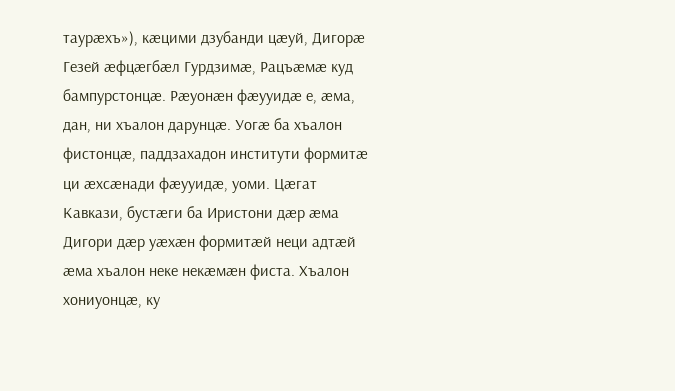таурӕхъ»), кӕцими дзубанди цӕуй, Дигорӕ Гезей ӕфцӕгбӕл Гурдзимӕ, Рацъӕмӕ куд бампурстонцӕ. Рӕуонӕн фӕууидӕ е, ӕма, дан, ни хъалон дарунцæ. Уогӕ ба хъалон фистонцӕ, паддзахадон институти формитӕ ци ӕхсӕнади фӕууидӕ, уоми. Цӕгат Кавкази, бустӕги ба Иристони дӕр æма Дигори дӕр уӕхӕн формитӕй неци адтӕй ӕма хъалон неке некӕмӕн фиста. Хъалон хониуонцӕ, ку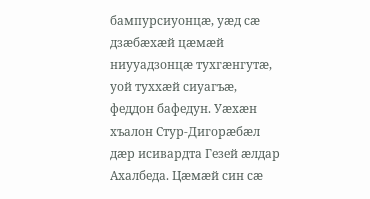бампурсиуонцӕ, уæд сӕ дзӕбӕхӕй цӕмӕй ниууадзонцӕ тухгӕнгутӕ, уой туххӕй сиуагъӕ, феддон бафедун. Уӕхӕн хъалон Стур-Дигорӕбӕл дӕр исивардта Гезей ӕлдар Ахалбеда. Цӕмӕй син сӕ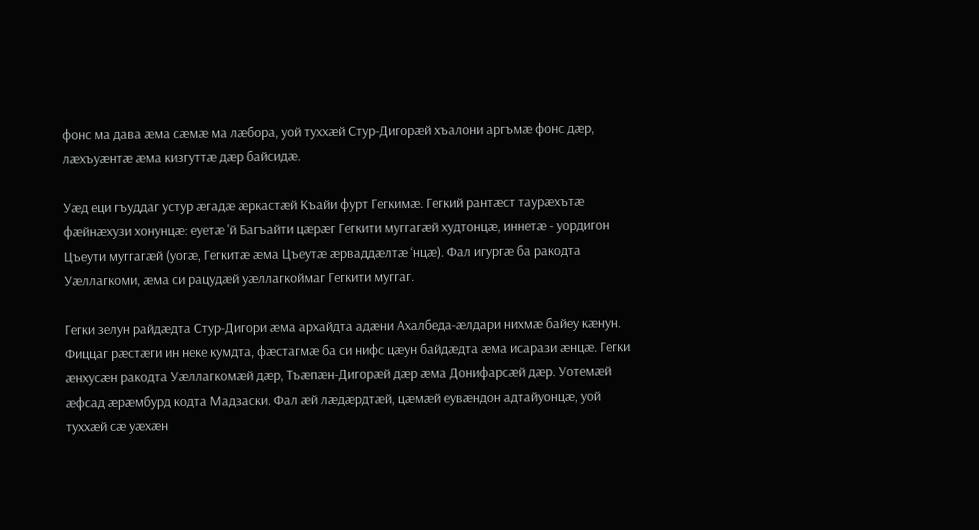фонс ма дава ӕма сӕмӕ ма лӕбора, уой туххӕй Стур-Дигорӕй хъалони аргъмӕ фонс дӕр, лӕхъуӕнтӕ ӕма кизгуттӕ дӕр байсидӕ.

Уӕд еци гъуддаг устур ӕгадӕ ӕркастӕй Къайи фурт Гегкимӕ. Гегкий рантӕст таурӕхътӕ фӕйнӕхузи хонунцӕ: еуетӕ 'й Багъайти цӕрӕг Гегкити муггагӕй худтонцӕ, иннетӕ - уордигон Цъеути муггагӕй (уогӕ, Гегкитӕ ӕма Цъеутӕ ӕрваддӕлтӕ ‘нцӕ). Фал игургӕ ба ракодта Уӕллагкоми, ӕма си рацудӕй уӕллагкоймаг Гегкити муггаг.

Гегки зелун райдӕдта Стур-Дигори ӕма архайдта адӕни Ахалбеда-ӕлдари нихмӕ байеу кӕнун. Фиццаг рӕстӕги ин неке кумдта, фӕстагмӕ ба си нифс цӕун байдӕдта ӕма исарази ӕнцӕ. Гегки ӕнхусӕн ракодта Уӕллагкомӕй дӕр, Тъӕпӕн-Дигорӕй дӕр ӕма Донифарсӕй дӕр. Уотемӕй ӕфсад ӕрӕмбурд кодта Мадзаски. Фал ӕй лӕдӕрдтӕй, цӕмӕй еувӕндон адтайуонцӕ, уой туххӕй сӕ уӕхӕн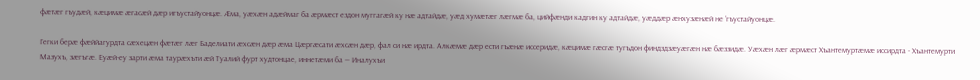фӕтӕг гъудӕй, кӕцимӕ ӕгасӕй дӕр игъустайуонцӕ. Ӕма, уӕхӕн адӕймаг ба ӕрмӕст ездон муггагӕй ку нӕ адтайдӕ, уӕд хумӕтӕг лӕгмӕ ба, цийфӕнди кадгин ку адтайдӕ, уӕддæр ӕнхузӕнӕй не ‘гъустайуонцӕ.

Гегки берӕ фæййагурдта сӕхецæн фӕтӕг лӕг Баделиати ӕхсӕн дæр ӕма Цӕргӕсати ӕхсӕн дæр, фал си нӕ ирдта. Алкӕмӕ дӕр ести гъæнӕ иссеридӕ, кæцимæ гӕсгӕ тугъдон финдздзӕуӕгӕн нӕ бӕззидæ. Уӕхæн лæг æрмæст Хъантемуртӕмӕ иссирдта - Хъантемурти Мазухъ, зæгъгæ. Еуæй-еу зарти ӕма таурæхъти æй Туалий фурт худтонцае, иннетæми ба — Иналухъи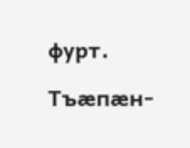фурт.

Тъӕпӕн-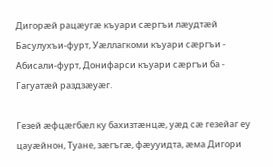Дигорӕй рацӕугӕ къуари сӕргъи лӕудтӕй Басулухъи-фурт, Уӕллагкоми къуари сӕргъи - Абисали-фурт, Донифарси къуари сӕргъи ба - Гагуатӕй раздзӕуӕг.

Гезей ӕфцӕгбӕл ку бахизтӕнцӕ, уӕд сӕ гезейаг еу цауæйнон, Туане, зӕгъгӕ, фӕууидта, ӕма Дигори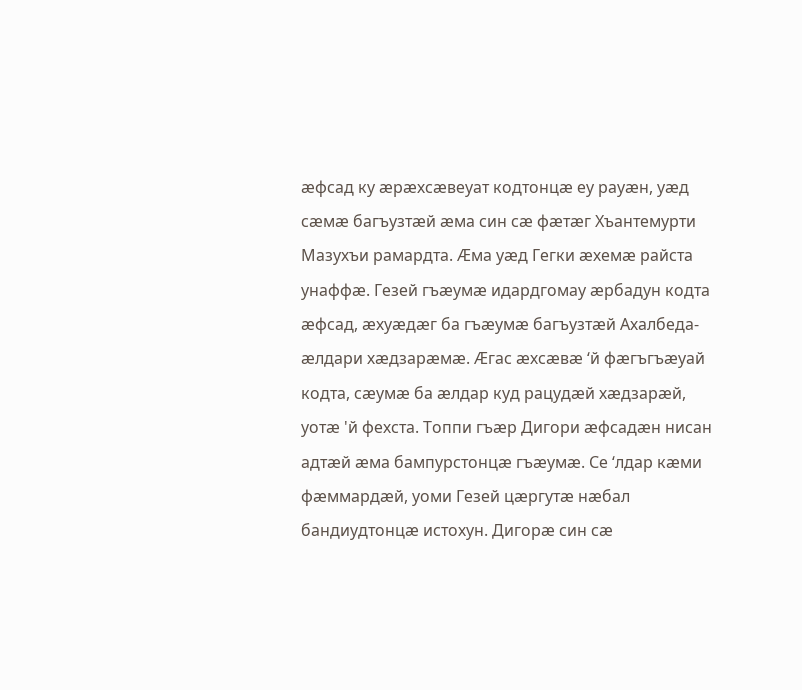ӕфсад ку ӕрæхсæвеуат кодтонцӕ еу рауӕн, уӕд сӕмӕ багъузтӕй ӕма син сæ фæтæг Хъантемурти Мазухъи рамардта. Ӕма уӕд Гегки ӕхемӕ райста унаффӕ. Гезей гъӕумӕ идардгомау ӕрбадун кодта ӕфсад, æхуæдæг ба гъæумæ багъузтæй Ахалбеда-æлдари хæдзарæмæ. Ӕгас ӕхсӕвӕ ‘й фӕгъгъӕуай кодта, сӕумӕ ба ӕлдар куд рацудӕй хӕдзарӕй, уотӕ 'й фехста. Топпи гъӕр Дигори ӕфсадӕн нисан адтӕй ӕма бампурстонцӕ гъӕумӕ. Се ‘лдар кӕми фӕммардӕй, уоми Гезей цӕргутӕ нӕбал бандиудтонцӕ истохун. Дигорӕ син сӕ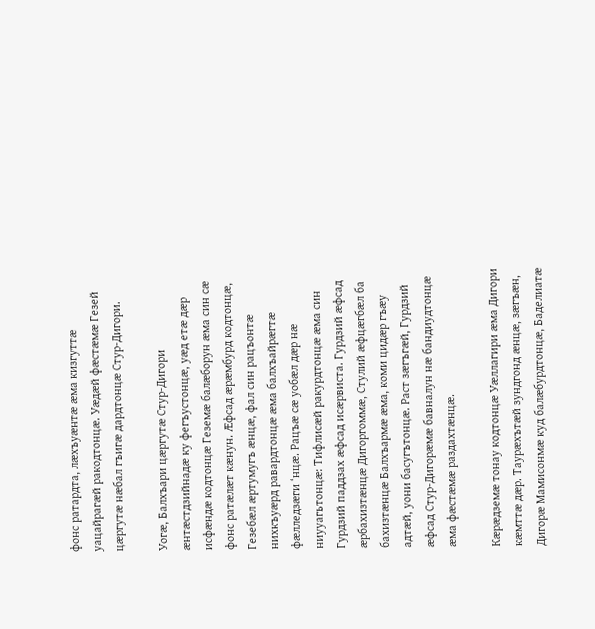фонс ратардта, лӕхъуӕнтӕ ӕма кизгуттӕ уацайрагӕй ракодтонцӕ. Уӕдӕй фӕстӕмӕ Гезей цӕргутӕ нӕбал гъигӕ дардтонцӕ Стур-Дигори.

Уогӕ, Балхъари цӕргутӕ Стур-Дигори ӕнтӕстдзийнадӕ ку фегъустонцӕ, уӕд етӕ дӕр исфӕндӕ кодтонцӕ Геземӕ балӕборун ӕма син сӕ фонс ратӕлӕт кӕнун. Ӕфсад ӕрӕмбурд кодтонцӕ, Гезебӕл ӕртумугъ ӕнцӕ, фал син рацъонтӕ нихкъуӕрд равардтонцӕ ӕма балхъайрӕгтӕ фӕлледзӕги ‘нцӕ. Рацъӕ сӕ уобӕл дӕр нӕ ниууагьтонцӕ: Тифлисӕй ракурдтонцӕ ӕма син Гурдзий паддзах ӕфсад исӕрвиста. Гурдзий ӕфсад ӕрбахизтӕнцӕ Дигоргоммӕ, Стулий ӕфцӕгбӕл ба бахизтӕнцӕ Балхъармӕ ӕма, коми цидӕр гъӕу адтӕй, уони басугътонцӕ. Раст зӕгъгӕй, Гурдзий ӕфсад Стур-Дигорӕмӕ бавналун нӕ бандиудтонцӕ ӕма фӕстӕмӕ раздахтӕнцӕ.

Кӕрӕдземӕ тонау кодтонцӕ Уӕллагири ӕма Дигори кӕмттӕ дӕр. Таурӕхътӕй зундгонд ӕнцӕ, зӕгъӕн, Дигорӕ Мамисонмӕ куд балӕбурдтонцӕ, Баделиатӕ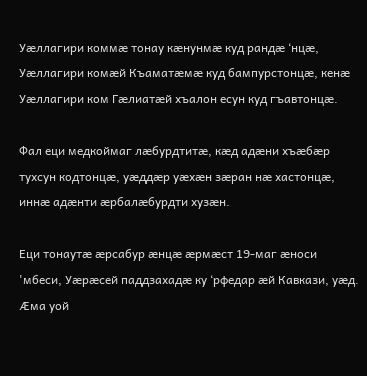Уӕллагири коммӕ тонау кӕнунмӕ куд рандӕ ‘нцӕ, Уӕллагири комӕй Къаматӕмӕ куд бампурстонцӕ, кенӕ Уӕллагири ком Гӕлиатӕй хъалон есун куд гъавтонцӕ.

Фал еци медкоймаг лӕбурдтитӕ, кӕд адӕни хъӕбӕр тухсун кодтонцӕ, уӕддӕр уӕхӕн зӕран нӕ хастонцӕ, иннӕ адӕнти ӕрбалӕбурдти хузӕн.

Еци тонаутӕ ӕрсабур ӕнцӕ ӕрмӕст 19-маг ӕноси 'мбеси, Уӕрӕсей паддзахадӕ ку ‘рфедар ӕй Кавкази, уӕд. Ӕма уой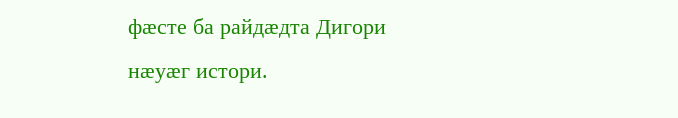фӕсте ба райдӕдта Дигори нӕуӕг истори.